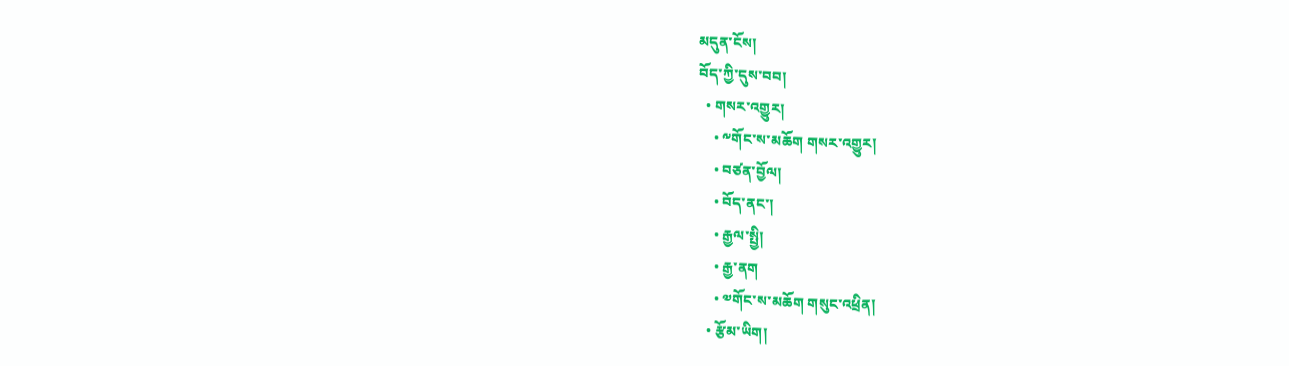མདུན་ངོས།
བོད་ཀྱི་དུས་བབ།
  • གསར་འགྱུར།
    • ༸གོང་ས་མཆོག གསར་འགྱུར།
    • བཙན་བྱོལ།
    • བོད་ནང་།
    • རྒྱལ་སྤྱི།
    • རྒྱ་ནག
    • ༧གོང་ས་མཆོག གསུང་འཕྲིན།
  • རྩོམ་ཡིག།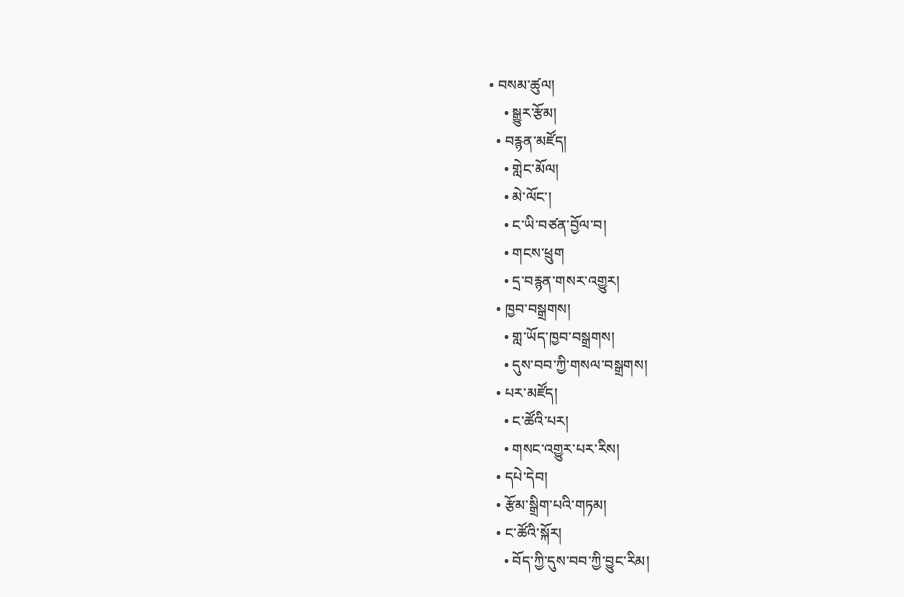• བསམ་ཚུལ།
    • སྒྱུར་རྩོམ།
  • བརྙན་མཛོད།
    • གླེང་མོལ།
    • མེ་ལོང་།
    • ང་ཡི་བཙན་བྱོལ་བ།
    • གངས་ཕྲུག
    • དྲ་བརྙན་གསར་འགྱུར།
  • ཁྱབ་བསྒྲགས།
    • གླ་ཡོད་ཁྱབ་བསྒྲགས།
    • དུས་བབ་ཀྱི་གསལ་བསྒྲགས།
  • པར་མཛོད།
    • ང་ཚོའི་པར།
    • གསང་འགྱུར་པར་རིས།
  • དཔེ་དེབ།
  • རྩོམ་སྒྲིག་པའི་གཏམ།
  • ང་ཚོའི་སྐོར།
    • བོད་ཀྱི་དུས་བབ་ཀྱི་བྱུང་རིམ།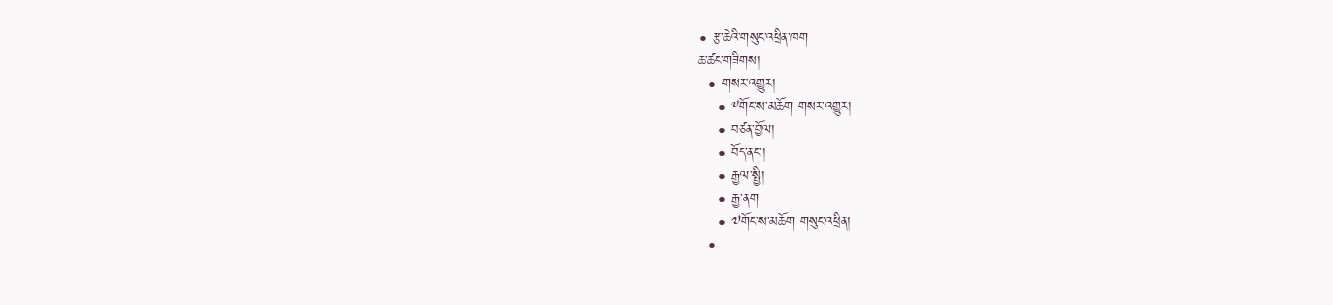• རྩ་ཆེའི་གསུང་འཕྲིན་ཁག
ཆ་ཚང་གཟིགས།
  • གསར་འགྱུར།
    • ༸གོང་ས་མཆོག གསར་འགྱུར།
    • བཙན་བྱོལ།
    • བོད་ནང་།
    • རྒྱལ་སྤྱི།
    • རྒྱ་ནག
    • ༧གོང་ས་མཆོག གསུང་འཕྲིན།
  •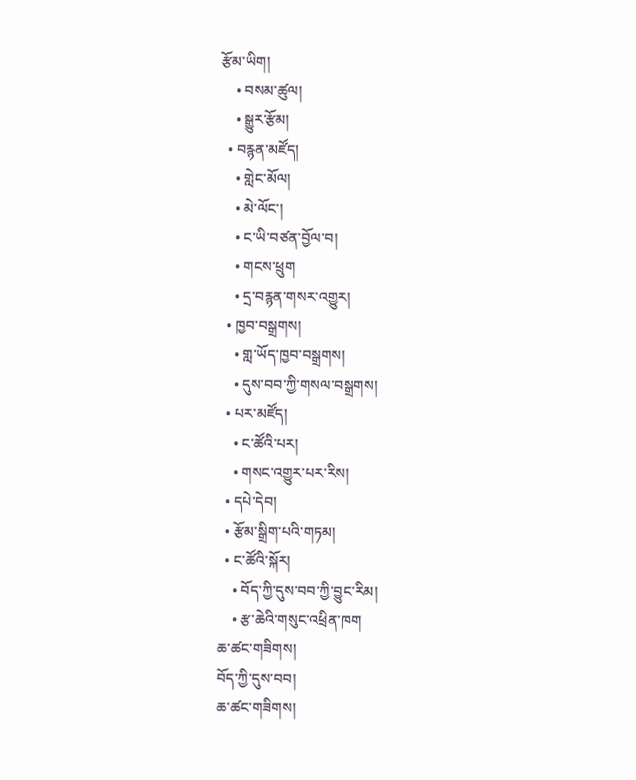རྩོམ་ཡིག།
    • བསམ་ཚུལ།
    • སྒྱུར་རྩོམ།
  • བརྙན་མཛོད།
    • གླེང་མོལ།
    • མེ་ལོང་།
    • ང་ཡི་བཙན་བྱོལ་བ།
    • གངས་ཕྲུག
    • དྲ་བརྙན་གསར་འགྱུར།
  • ཁྱབ་བསྒྲགས།
    • གླ་ཡོད་ཁྱབ་བསྒྲགས།
    • དུས་བབ་ཀྱི་གསལ་བསྒྲགས།
  • པར་མཛོད།
    • ང་ཚོའི་པར།
    • གསང་འགྱུར་པར་རིས།
  • དཔེ་དེབ།
  • རྩོམ་སྒྲིག་པའི་གཏམ།
  • ང་ཚོའི་སྐོར།
    • བོད་ཀྱི་དུས་བབ་ཀྱི་བྱུང་རིམ།
    • རྩ་ཆེའི་གསུང་འཕྲིན་ཁག
ཆ་ཚང་གཟིགས།
བོད་ཀྱི་དུས་བབ།
ཆ་ཚང་གཟིགས།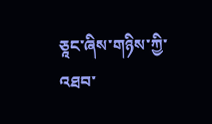ཅཱང་ཞིས་གཉིས་ཀྱི་འཐབ་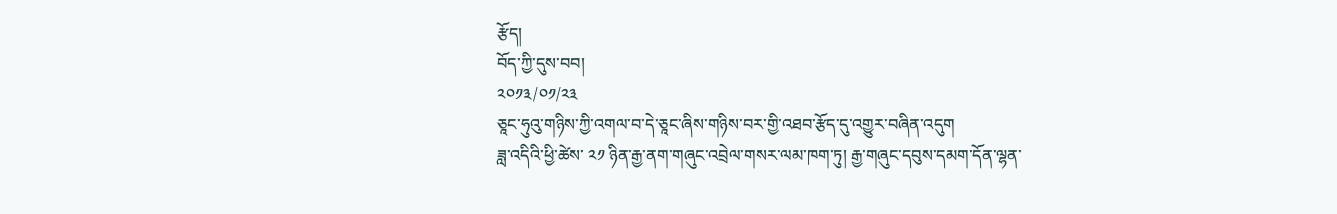རྩོད།
བོད་ཀྱི་དུས་བབ།
༢༠༡༣/༠༡/༢༣
ཅཱང་ཧུའུ་གཉིས་ཀྱི་འགལ་བ་དེ་ཅཱང་ཞིས་གཉིས་བར་གྱི་འཐབ་རྩོད་དུ་འགྱུར་བཞིན་འདུག
ཟླ་འདིའི་ཕྱི་ཚེས་ ༢༡ ཉིན་རྒྱ་ནག་གཞུང་འབྲེལ་གསར་ལམ་ཁག་ཏུ། རྒྱ་གཞུང་དབུས་དམག་དོན་ལྷན་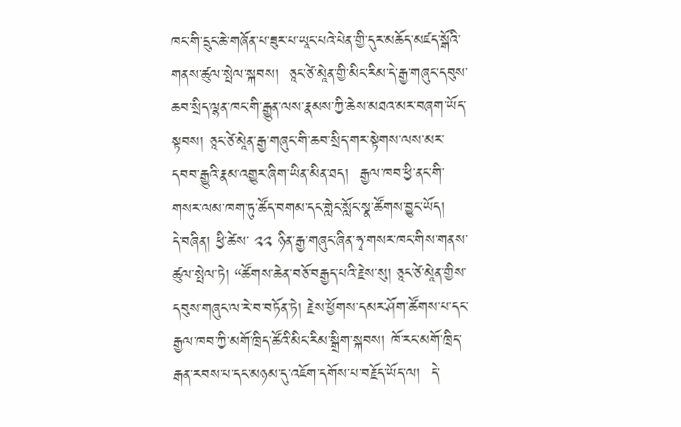ཁང་གི་དྲུང་ཆེ་གཞོན་པ་ཟུར་པ་ཡཱང་པའེ་པེན་གྱི་དུར་མཆོད་མཛད་སྒོའི་གནས་ཚུལ་སྤེལ་སྐབས།  ཅཱང་ཙེ་མཱེན་གྱི་མིང་རིམ་དེ་རྒྱ་གཞུང་དབུས་ཆབ་སྲིད་ལྷན་ཁང་གི་རྒྱུན་ལས་རྣམས་ཀྱི་ཆེས་མཐའ་མར་བཞག་ཡོད་སྟབས། ཅཱང་ཙེ་མཱེན་རྒྱ་གཞུང་གི་ཆབ་སྲིད་གར་སྟེགས་ལས་མར་དབབ་རྒྱུའི་རྣམ་འགྱུར་ཞིག་ཡིན་མིན་ཐད།  རྒྱལ་ཁབ་ཕྱི་ནང་གི་གསར་ལམ་ཁག་ཏུ་ཚོད་བགམ་དང་གླེང་སློང་སྣ་ཚོགས་བྱུང་ཡོད།
དེ་བཞིན། ཕྱི་ཚེས་ ༢༢ ཉིན་རྒྱ་གཞུང་ཞིན་ཧྭ་གསར་ཁང་གིས་གནས་ཚུལ་སྤེལ་ཏེ། “ཚོགས་ཆེན་བཅོ་བརྒྱད་པའི་རྗེས་སུ། ཅཱང་ཙེ་མཱེན་གྱིས་དབུས་གཞུང་ལ་རེ་བ་བཏོན་ཏེ། རྗེས་ཕྱོགས་དམར་ཤོག་ཚོགས་པ་དང་རྒྱལ་ཁབ་ཀྱི་མགོ་ཁྲིད་ཚོའི་མིང་རིམ་སྒྲིག་སྐབས། ཁོ་རང་མགོ་ཁྲིད་རྒན་རབས་པ་དང་མཉམ་དུ་འཇོག་དགོས་པ་བརྗོད་ཡོད་ལ།  དེ་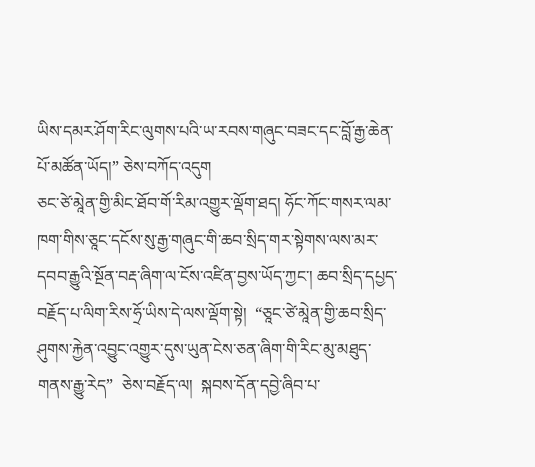ཡིས་དམར་ཤོག་རིང་ལུགས་པའི་ཡ་རབས་གཞུང་བཟང་དང་བློ་རྒྱ་ཆེན་པོ་མཚོན་ཡོད།” ཅེས་བཀོད་འདུག
ཅང་ཙེ་མཱེན་གྱི་མིང་ཐོབ་གོ་རིམ་འགྱུར་ལྡོག་ཐད། ཧོང་ཀོང་གསར་ལམ་ཁག་གིས་ཅཱང་དངོས་སུ་རྒྱ་གཞུང་གི་ཆབ་སྲིད་གར་སྟེགས་ལས་མར་དབབ་རྒྱུའི་སྔོན་བརྡ་ཞིག་ལ་ངོས་འཛིན་བྱས་ཡོད་ཀྱང་། ཆབ་སྲིད་དཔྱད་བརྗོད་པ་ལིག་རིས་ཧྲོ་ཡིས་དེ་ལས་ལྡོག་སྟེ།  “ཅཱང་ཙེ་མཱེན་གྱི་ཆབ་སྲིད་ཤུགས་རྐྱེན་འབྱུང་འགྱུར་དུས་ཡུན་ངེས་ཅན་ཞིག་གི་རིང་མུ་མཐུད་གནས་རྒྱུ་རེད”  ཅེས་བརྗོད་ལ།  སྐབས་དོན་དབྱེ་ཞིབ་པ་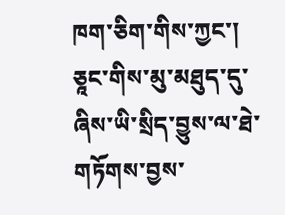ཁག་ཅིག་གིས་ཀྱང་། ཅཱང་གིས་མུ་མཐུད་དུ་ཞིས་ཡི་སྲིད་བྱུས་ལ་ཐེ་གཏོགས་བྱས་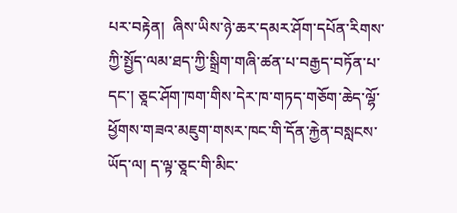པར་བརྟེན།  ཞིས་ཡིས་ཉེ་ཆར་དམར་ཤོག་དཔོན་རིགས་ཀྱི་སྤྱོད་ལམ་ཐད་ཀྱི་སྒྲིག་གཞི་ཚན་པ་བརྒྱད་བཏོན་པ་དང་། ཅཱང་ཤོག་ཁག་གིས་དེར་ཁ་གཏད་གཅོག་ཆེད་ལྷོ་ཕྱོགས་གཟའ་མཇུག་གསར་ཁང་གི་དོན་རྐྱེན་བསླངས་ཡོད་ལ། ད་ལྟ་ཅཱང་གི་མིང་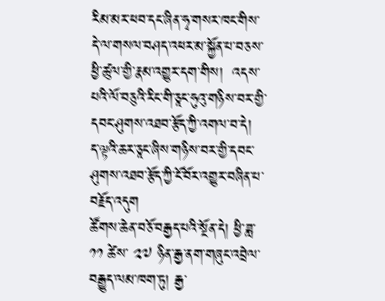རིམ་མར་ཕབ་དང་ཞིན་ཧྭ་གསར་ཁང་གིས་དེ་ལ་གསལ་བཤད་འཕར་མ་སྐྱོན་པ་བཅས་ཕྱི་ཚུལ་གྱི་རྣམ་འགྱུར་དག་གིས།  འདས་པའི་ལོ་བཅུའི་རིང་གི་ཅཱང་ཧུའུ་གཉིས་བར་གྱི་དབང་ཤུགས་འཐབ་རྩོད་ཀྱི་འགལ་བ་དེ།  ད་ལྟའི་ཆར་ཅཱང་ཞིས་གཉིས་བར་གྱི་དབང་ཤུགས་འཐབ་རྩོད་ཀྱི་ངོ་བོར་འགྱུར་བཞིན་པ་བརྗོད་འདུག
ཚོགས་ཆེན་བཅོ་བརྒྱད་པའི་སྔོན་དེ། ཕྱི་ཟླ་ ༡༡ ཚེས་ ༢༧ ཉིན་རྒྱ་ནག་གཞུང་འབྲེལ་བརྒྱུད་ལམ་ཁག་ཏུ། རྒྱ་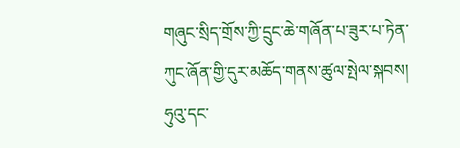གཞུང་སྲིད་གྲོས་ཀྱི་དྲུང་ཆེ་གཞོན་པ་ཟུར་པ་ཏེན་ཀུང་ཞོན་གྱི་དུར་མཆོད་གནས་ཚུལ་སྤེལ་སྐབས། ཧུའུ་དང་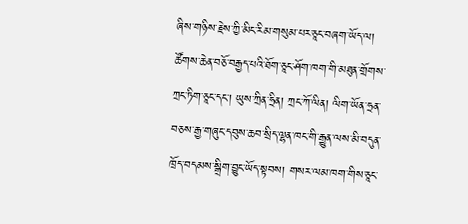ཞིས་གཉིས་རྗེས་ཀྱི་མིང་རིམ་གསུམ་པར་ཅཱང་བཞག་ཡོད་ལ།  ཚོགས་ཆེན་བཅོ་བརྒྱད་པའི་ཐོག་ཅཱང་ཤོག་ཁག་གི་མཐུན་གྲོགས་ཀྲང་ཏིག་ཅཱང་དང་། ཡུས་ཀྲིན་ཧྲིན། ཀྲང་ཀོ་ལིན། ལིག་ཡོན་ཧྲན་བཅས་རྒྱ་གཞུང་དབུས་ཆབ་སྲིད་ལྷན་ཁང་གི་རྒྱུན་ལས་མི་བདུན་ཁྲོད་བདམས་སྒྲིག་བྱུང་ཡོད་སྟབས། གསར་ལམ་ཁག་གིས་ཅཱང་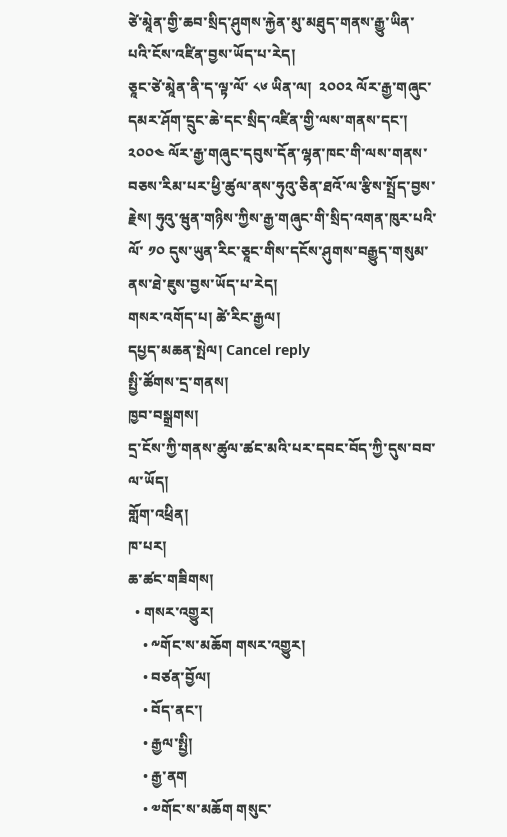ཙེ་མཱེན་གྱི་ཆབ་སྲིད་ཤུགས་རྐྱེན་མུ་མཐུད་གནས་རྒྱུ་ཡིན་པའི་ངོས་འཛིན་བྱས་ཡོད་པ་རེད།
ཅཱང་ཙེ་མཱེན་ནི་ད་ལྟ་ལོ་ ༨༦ ཡིན་ལ།  ༢༠༠༢ ལོར་རྒྱ་གཞུང་དམར་ཤོག་དྲུང་ཆེ་དང་སྲིད་འཛིན་གྱི་ལས་གནས་དང་།  ༢༠༠༤ ལོར་རྒྱ་གཞུང་དབུས་དོན་ལྷན་ཁང་གི་ལས་གནས་བཅས་རིམ་པར་ཕྱི་ཚུལ་ནས་ཧུའུ་ཅིན་ཐའོ་ལ་རྩིས་སྤྲོད་བྱས་རྗེས། ཧུའུ་ཝུན་གཉིས་ཀྱིས་རྒྱ་གཞུང་གི་སྲིད་འགན་ཁུར་པའི་ལོ་ ༡༠ དུས་ཡུན་རིང་ཅཱང་གིས་དངོས་ཤུགས་བརྒྱུད་གསུམ་ནས་ཐེ་ཇུས་བྱས་ཡོད་པ་རེད།
གསར་འགོད་པ། ཚེ་རིང་རྒྱལ།
དཔྱད་མཆན་སྤེལ། Cancel reply
སྤྱི་ཚོགས་དྲ་གནས།
ཁྱབ་བསྒྲགས།
དྲ་ངོས་ཀྱི་གནས་ཚུལ་ཚང་མའི་པར་དབང་བོད་ཀྱི་དུས་བབ་ལ་ཡོད།
གློག་འཕྲིན།
ཁ་པར།
ཆ་ཚང་གཟིགས།
  • གསར་འགྱུར།
    • ༸གོང་ས་མཆོག གསར་འགྱུར།
    • བཙན་བྱོལ།
    • བོད་ནང་།
    • རྒྱལ་སྤྱི།
    • རྒྱ་ནག
    • ༧གོང་ས་མཆོག གསུང་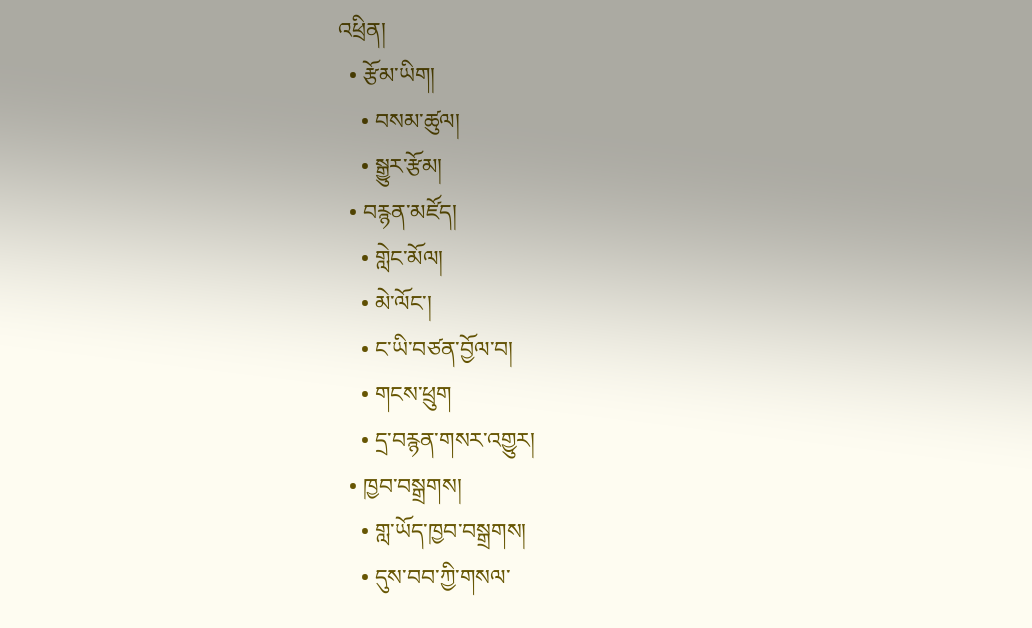འཕྲིན།
  • རྩོམ་ཡིག།
    • བསམ་ཚུལ།
    • སྒྱུར་རྩོམ།
  • བརྙན་མཛོད།
    • གླེང་མོལ།
    • མེ་ལོང་།
    • ང་ཡི་བཙན་བྱོལ་བ།
    • གངས་ཕྲུག
    • དྲ་བརྙན་གསར་འགྱུར།
  • ཁྱབ་བསྒྲགས།
    • གླ་ཡོད་ཁྱབ་བསྒྲགས།
    • དུས་བབ་ཀྱི་གསལ་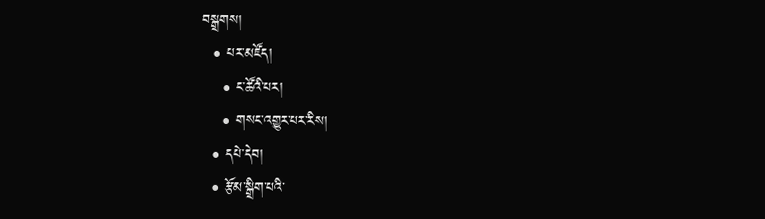བསྒྲགས།
  • པར་མཛོད།
    • ང་ཚོའི་པར།
    • གསང་འགྱུར་པར་རིས།
  • དཔེ་དེབ།
  • རྩོམ་སྒྲིག་པའི་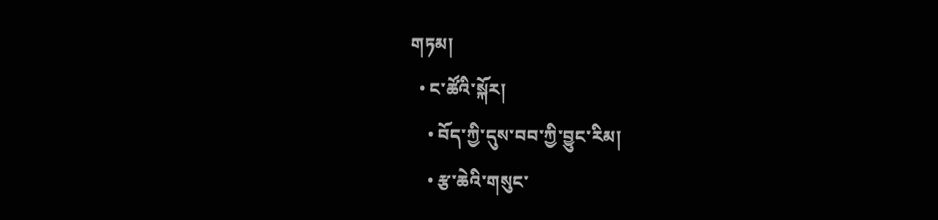གཏམ།
  • ང་ཚོའི་སྐོར།
    • བོད་ཀྱི་དུས་བབ་ཀྱི་བྱུང་རིམ།
    • རྩ་ཆེའི་གསུང་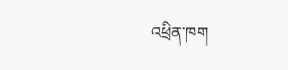འཕྲིན་ཁག